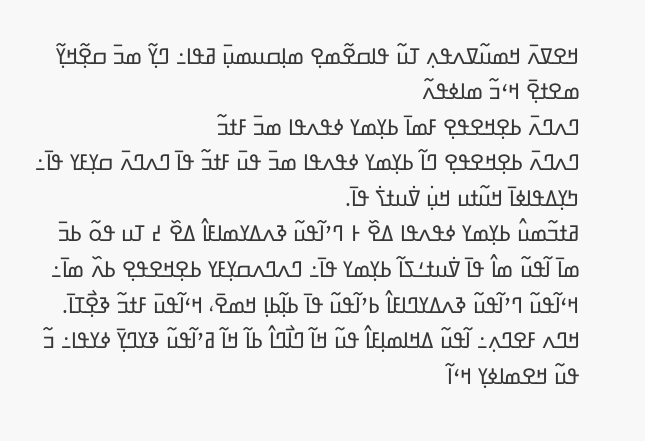ߞߐߜߍ߫ ߞߘߎ߬ߜߍߟߍ߲ ߠߎ߬ ߟߊߛߐ߬ߘߐ߲ ߘߊ߲ߛߎߘߎ߲߫ ߥߟߊ߸ ߣߌ߲߬ ߘߏ߫ ߛߐ߲߬ߞߌ߲߬ ߘߐߙߐ߲߫ ߞߵߏ߬ ߘߊߦߟߍ߬
ߣߍߣߍ߫ ߕߐ߲ߞߐߟߐ߲ ߓߘߊ߫ ߕߌ߲ߘߌ ߦߟߍߟߊ ߘߏ߫ ߓߙߏ߬
ߣߍߣߍ߫ ߕߐ߲ߞߐߟߐ߲ ߣߊ߬ ߕߌ߲ߘߌ ߦߟߍߟߊ ߘߏ߫ ߟߎ߫ ߓߙߏ߬ ߟߊ߫ ߣߍߣߍ߫ ߛߌ߲ߓߌ ߟߊ߫߸ ߤߌ߲ߡߟߊߦߊ߫ ߞߎ߬ߙߎ ߞߎ߲߭ ߜ߭ߎߙߖ߭ ߟߊ߫.
ߥߙߏ߬ߘߎ߮ ߕߌ߲ߘߌ ߦߟߍߟߊ ߡߐ߰ ߅ ߣߴߊ߬ߟߎ߬ ߢߍߡߌߘߊߓߊ߮ ߡߐ߰ ߄ ߠߎ ߟߋ߬ ߕߏ߫ ߘߊ߫ ߊ߬ߟߎ߬ ߘߊ߮ ߟߊ߫ ߜ߭ߎߙߑߖߊ߬ ߕߌ߲ߘߌ ߟߊ߫߸ ߣߍߣߍߛߌ߲ߓߌ ߕߐ߲ߞߐߟߐ߲ ߕߍ߰ ߘߊ߫߸ ߞߵߊ߬ߟߎ߬ ߣߴߊ߬ߟߎ߬ ߢߍߡߌߣߊߓߊ߮ ߕߴߊ߬ߟߎ߬ ߟߊ߫ ߕߊ߲߬ߕߊ߲ ߞߘߐ߫، ߞߵߊ߬ߟߎ߫ ߓߙߏ߬ ߢߐ߲߯ߠߊ߫. ߞߣߍ ߓߐߣߍ߲߸ ߊ߬ߟߎ߬ ߡߞߊߘߊ߲ߓߊ߮ ߟߎ߬ ߞߊ߬ ߣߊ߯ߣߊ߮ ߕߊ߬ ߞߊ߬ ߥߴߊ߬ߟߎ߬ ߢߌߣߌ߲߫ ߦߌߟߊ߸ ߏ߬ ߟߎ߬ ߞߐߘߊߦߌ߲ ߞߵߊ߬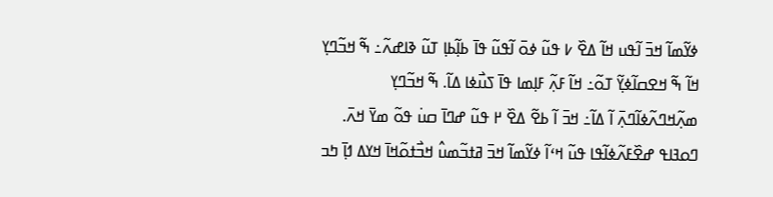ߦߌ߬ߘߊ߬ ߞߏ߫ ߊ߬ߟߎ ߞߊ߬ ߡߐ߰ ߇ ߟߎ߬ ߦߋ߫ ߊ߬ߟߎ߬ ߟߊ߫ ߕߊ߲߬ߕߊ߲ ߠߎ߬ ߢߊߝߍ߬߸ ߒ߬ ߞߏ߬ߣߌ߲ ߞߊ߬ ߒ߬ ߞߐߛߊ߬ߦߌ߲߬ ߠߋ߬߸ ߞߊ߬ ߓߍ߲߬ ߓߊ߲ߘߊ ߟߊ߫ ߖߎ߯ߦߊ ߡߊ߬. ߒ߬ ߞߏ߬ߣߌ߲ ߘߍ߲߬ߞߣߍ߬ߦߊ߬ߣߍ߲߫ ߊ߬ ߡߊ߬߸ ߞߏ߫ ߊ߬ ߕߐ߬ ߡߐ߰ ߂ ߟߎ߬ ߝߣߊ߫ ߛߎ߭ ߟߋ߬ ߘߌ߫ ߞߍ߫.
ߣߋߔߊߟ ߝߐ߰ߓߍ߬ߦߊ߬ߟߊ ߟߎ߬ ߞߵߊ߬ ߦߌ߬ߘߊ߬ ߞߏ߫ ߥߙߏ߬ߘߎ߮ ߞߏ߯ߙߋ߬ߞߊ߫ ߞߌߡ ߗߊ߲߫ ߤߏ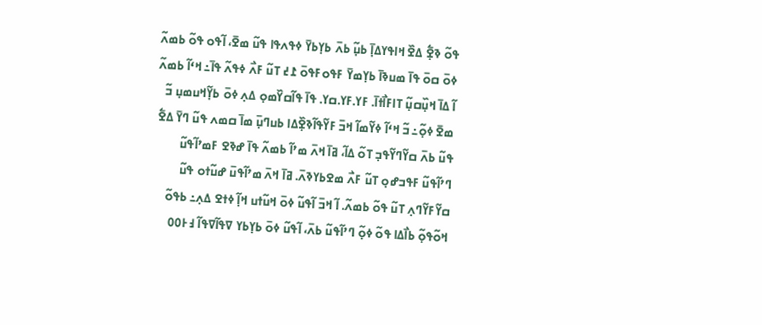ߟߋ߬ ߢߐ߲߱ ߡߐ߰ ߞߊߟߌߡߊ߲߫ ߕߎ߲߬ ߕߍ߫ ߕߌ߲ߕߌ߫ ߦߟߍߟߊ ߟߎ߬ ߘߐ߫، ߊ߬ߟߋ ߟߋ߬ ߕߘߍ߬ ߦߋ߫ ߛߋ߫ ߟߊ߫ ߘߎߢߊ߫ ߕߌ߲ߘߌ߫ ߓߟߋߓߟߋ߫ ߁߄ ߠߎ߬ ߓߍ߯ ߦߟߍ߬ ߟߊ߫߸ ߞߵߊ߬ ߕߘߍ߬ ߊ߬ ߡߊ߫ ߞߎ߲߰ߛߎ߲߬ ߠߊߓߊ߯ߙߊ߫. ߓߌ.ߓߌ.ߛߌ. ߟߊ߫ ߟߊ߬ߛߌ߰ߘߋ߲ ߡߍ߲ ߦߋ߫ ߕߌ߲߬ߞߎߘߎ߲ ߏ߬ ߘߐ߫ ߦߋ߲߬߸ ߏ߬ ߞߵߊ߬ ߦߌ߬ߘߊ߬ ߞߏ߫ ߓߌ߬ߟߊ߬ߢߐ߲߰ߡߊ ߕߎߣߎ߲߫ ߘߊ߫ ߛߘߍ ߟߎ߬ ߣߌ߫ ߡߐ߱ ߟߎ߬ ߕߍ߫ ߛߌ߬ߣߌ߬ߟߏ߲ ߠߋ߬ ߡߊ߬، ߥߊ߫ ߞߍ߫ ߘߴߊ߬ ߕߘߍ߬ ߟߊ߫ ߝߢߐ ߓߘߴߊ߬ߟߎ߬ ߣߴߊ߬ߟߎ߬ ߓߟߏߝߋ߲ ߠߎ߬ ߓߍ߯ ߘߐߕߌߢߍ߫. ߥߊ߫ ߞߍ߫ ߘߴߊ߬ߟߎ߫ ߝߎ߬ߙߋ ߟߎ߬ ߛߌ߬ߓߌ߬ߣߍ߲ ߠߎ߬ ߟߋ߬ ߕߘߍ߬. ߊ߬ ߞߏ߫ ߊ߬ߟߎ߬ ߦߋ߫ ߞߎ߬ߙߎ ߞߊ߲߬ ߦߙߐ ߡߍ߲߸ ߕߟߋ߬ ߞߋ߬ߟߋ߲߬ ߕߊ߯ߡߊ ߟߋ߬ ߦߋ߲߬ ߣߴߊ߬ߟߎ߬ ߕߍ߫، ߊ߬ߟߎ߬ ߦߋ߫ ߕߌ߲ߕߌ ߜߟߊ߬ߜߟߊ߬ ߃߅߀߀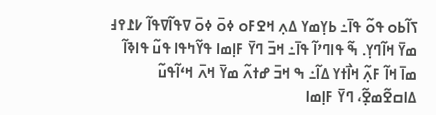ߖߊ߬ߕߋ ߟߋ߬ ߟߊ߫߸ ߕߌ߲ߘߌ ߡߍ߲ ߞߐߓߋ ߦߋ߫ ߦߋ߫ ߜߟߊ߬ߜߟߊ߬ ߇߁߉߃ ߘߌ߫ ߞߊ߬ߣߌ߲. ߒ߬ ߟߊߣߴߊ߬ ߟߊ߫߸ ߞߏ߫ ߣߌ߫ ߓߊ߲ߘߊ ߟߌ߬ߤߟߊ ߟߎ߬ ߟߊߢߊ߬ ߘߊ߫ ߞߊ߬ ߓߍ߲߬ ߞߊ߯ߙߌ ߡߊ߬߸ ߒ ߞߏ߫ ߝߙߍ߬ ߘߌ߫ ߞߍ߫ ߞߵߊ߬ߟߎ߬ ߡߊߛߐ߬ߘߐ߲߬، ߣߌ߫ ߓߊ߲ߘߊ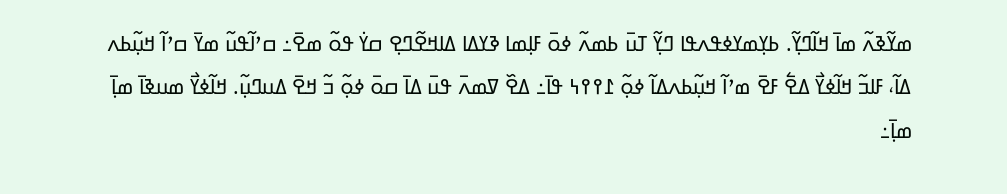ߘߌ߬ߢߍ߬ ߘߊ߫ ߞߊ߬ߣߌ߲߬. ߕߌ߲ߘߌߦߟߍߟߊ ߣߌ߲߬ ߠߎ߫ ߕߘߍ߬ ߦߋ߫ ߓߊ߲ߘߊ ߢߌߡߊ ߡߊߞߐ߬ߣߐ߲ ߛߌ߭ ߟߋ߬ ߘߐ߫߸ ߛߴߊ߬ߟߎ߬ ߘߌ߫ ߛߴߊ߬ ߞߎ߲߬ߕߍ ߡߊ߬، ߓߊߏ߬ ߞߊ߬ߦߌ߯ ߡߐ߱ ߓߐ߫ ߘߴߊ߬ ߞߎ߲߬ߕߍߡߊ߬ ߦߋ߲߬ ߁߉߉߆ ߟߊ߫߸ ߡߐ߰ ߜߘߍ߫ ߟߎ߫ ߡߊ߫ ߛߋ߫ ߦߋ߲߬ ߏ߬ ߞߐ߫ ߡߎߣߎ߲߬. ߞߊ߬ߦߌ߯ ߘߎߢߊ߫ ߘߊ߲߫ ߘߊ߲߫߸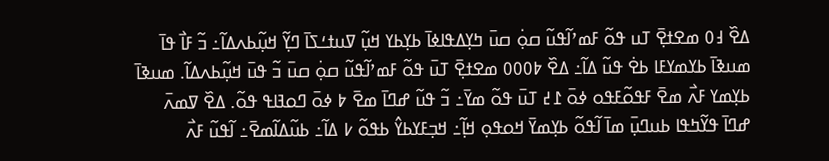ߡߐ߰ ߃߀ ߘߐߙߐ߲߫ ߠߎ ߟߋ߬ ߓߘߴߊ߬ߟߎ߬ ߛߋ߲߭ ߛߎ߫ ߤߌ߲ߡߟߊߦߊ߫ ߕߌ߲ߕߌ ߞߎ߲߬ ߜߎߙߑߖߊ߫ ߣߌ߲߬ ߞߎ߲߬ߕߍߡߊ߬߸ ߏ߬ ߓߊ߯ ߟߊ߫ ߘߎߢߊ߫ ߕߌߘߌߓߊ ߕߐ߭ ߟߎ߬ ߡߊ߬߸ ߡߐ߰ ߈߀߀߀ ߘߐߙߐ߲߫ ߠߎ߫ ߟߋ߬ ߓߘߴߊ߬ߟߎ߬ ߛߋ߲߭ ߛߎ߫ ߏ߬ ߟߎ߫ ߞߎ߲߬ߕߍߡߊ߬. ߘߎߢߊ߫ ߕߌ߲ߘߌ ߓߍ߯ ߘߐ߫ ߓߟߋ߬ߓߟߋ ߦߋ߫ ߁߄ ߠߎ߫ ߟߋ߬ ߘߌ߫߸ ߏ߬ ߟߎ߬ ߝߣߊ߫ ߘߐ߫ ߈ ߦߋ߫ ߣߋߔߊߟ ߟߋ߬. ߡߐ߰ ߜߘߍ߫ ߝߣߊ߫ ߟߌ߬ߤߟߊ ߕߎߣߎ߲߫ ߘߊ߫ ߊ߬ߟߋ߬ ߕߌ߲ߘߌ߫ ߞߋߟߋ߲ ߞߊ߲߬߸ ߞߏ߲ߓߌߕߌ߮ ߕߟߋ߬ ߇ ߡߊ߬߸ ߕߎ߬ߡߊ߬ߘߐ߫߸ ߊ߬ߟߎ߬ ߓߍ߯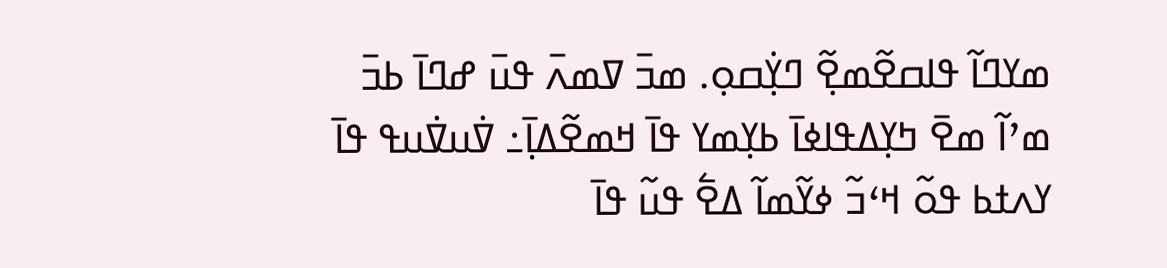ߘߌߣߊ߬ ߟߊߛߐ߬ߘߐ߲߬ ߣߌ߲߭ߛߋ߲. ߘߏ߫ ߜߘߍ߫ ߟߎ߫ ߝߣߊ߫ ߕߏ߫ ߘߴߊ߬ ߘߐ߫ ߤߌ߲ߡߟߊߦߊ߫ ߕߌ߲ߘߌ ߟߊ߫ ߞߘߐ߬ߡߊ߲߫߸ ߜ߭ߎߜ߭ߎߟ ߟߊ߫ ߌߍߙߕ ߟߋ߬ ߞߵߏ߬ ߦߌ߬ߘߊ߬ ߡߐ߱ ߟߎ߬ ߟߊ߫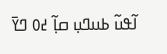ߊ߬ߟߎ߬ ߕߎߣߎ߲ ߛߊ߲߬ ߄߀ ߣߌ߫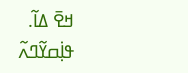ߞߐ߫ ߡߊ߬.
ߟߊ߲߭ߛߌ߬ߣߍ߬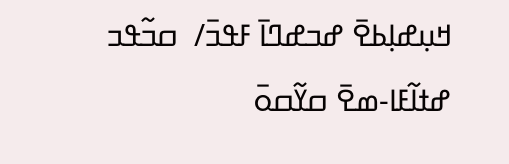ߞߎ߲ߝߊ߲ߕߐ߫ ߝߏߝߣߊ߫ ߓߟߏ߫/  ߛߏ߬ߟߏ ߝߙߊ߬ߓߊ-ߘߐ߫ ߛߌ߬ߛߋ߫